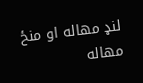لنډ مهاله او منځ مهاله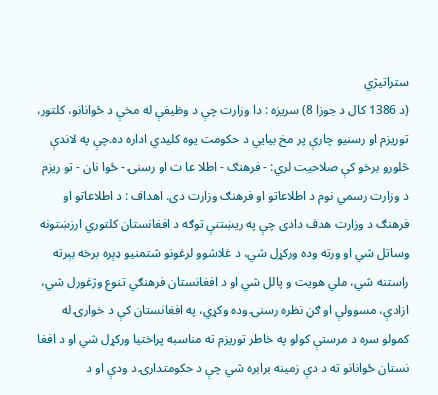ستراتیژي
(د 1386 کال د جوزا 8) سریزه : دا وزارت چې د وظیفې له مخې د ځوانانو، کلتور، توریزم او رسنيو چارې پر مخ بیایي د حکومت یوه کلیدي اداره ده.چې په لاندې څلورو برخو کې صلاحیت لري: - فرهنګ - اطلا عا ت او رسنۍ - ځوا نان - تو ریزم د وزارت رسمي نوم د اطلاعاتو او فرهنګ وزارت دی. اهداف : د اطلاعاتو او فرهنګ د وزارت هدف دادی چې په ریښتنې توګه د افغانستان کلتوري ارزښتونه وساتل شي او ورته وده ورکړل شي، د غلاشوو لرغونو شتمنیو ډېره برخه بېرته راستنه شي، ملي هویت و پالل شي او د افغانستان فرهنګي تنوع وژغورل شي، ازادې، مسوولې او ګڼ نظره رسنۍ وده وکړي، په افغانستان کې د خوارۍ له کمولو سره د مرستې کولو په خاطر توریزم ته مناسبه پراختیا ورکړل شي او د افغا نستان ځوانانو ته د دې زمینه برابره شي چې د حکومتدارۍ د ودې او د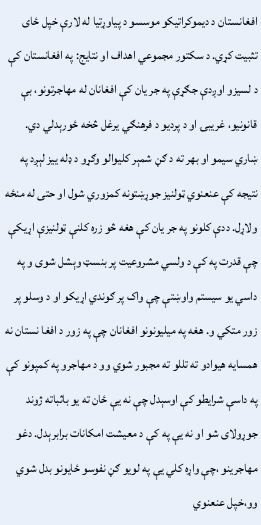افغانستان د دیموکراتیکو موسسو د پیاوړتیا له لارې خپل ځای تثبیت کړي. د سکتور مجموعي اهداف او نتایج: په افغانستان کې د لسیزو اوږدې جګړې په جر یان کې افغانان له مهاجرتونو، بې قانونيو، غریبۍ او د پردیو د فرهنګي یرغل څخه ځورېدلي دي. ښاري سیمو او بهر ته د ګڼ شمېر کلیوالو وګړو د ډله ییز لېږد په نتیجه کې عنعنوي ټولنیز جوړښتونه کمزوري شول او حتی له منځه ولاړل. ددې کلونو په جر یان کې هغه څو زره کلنې ټولنیزې اړیکې چې قدرت په کې د ولسي مشروعیت پر بنسټ وېشل شوی و په داسي یو سیستم واوښتې چې واک پر ګوندي اړیکو او د وسلو پر زور متکي و. هغه په میلیونونو افغانان چې په زور د افغا نستان نه همسایه هیوادو ته تللو ته مجبور شوي وو د مهاجرو په کمپونو کې په داسې شرایطو کې اوسېدل چې نه یې ځان ته یو باثباته ژوند جوړولای شو او نه یې په کې د معیشت امکانات برابرېدل. دغو مهاجرینو ،چې واړه کلي یې په لویو ګڼ نفوسو ځایونو بدل شوي وو،خپل عنعنوي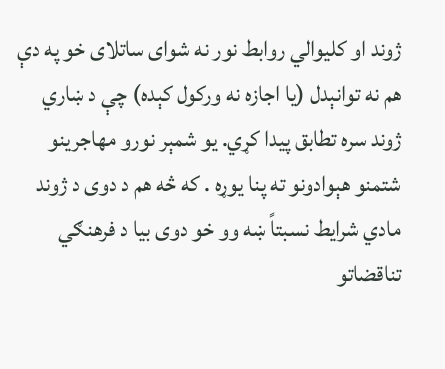ژوند او کلیوالي روابط نور نه شواى ساتلای خو په دې هم نه توانېدل (یا اجازه نه ورکول کېده) چې د ښاري ژوند سره تطابق پیدا کړي. یو شمېر نورو مهاجرینو شتمنو هېوادونو ته پنا یوړه . که څه هم د دوی د ژوند مادي شرایط نسبتاً ښه وو خو دوی بیا د فرهنګي تناقضاتو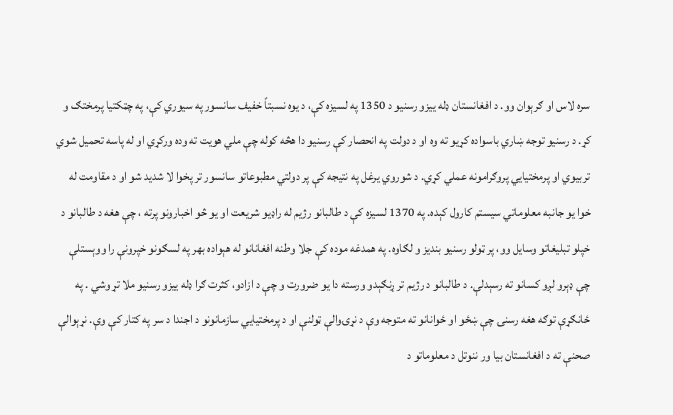سره لاس او ګرېوان وو. د افغانستان ډله ییزو رسنیو د 1350 په لسیزه کې، د یوه نسبتاً خفیف سانسور په سیوري کې، په چټکتیا پرمختګ و کړ. د رسنیو توجه ښاري باسواده کړیو ته وه او د دولت په انحصار کې رسنیو دا هڅه کوله چې ملي هویت ته وده ورکړي او له پاسه تحمیل شوي تربیوي او پرمختیایي پروګرامونه عملي کړي. د شوروي یرغل په نتیجه کې پر دولتي مطبوعاتو سانسور تر پخوا لا شدید شو او د مقاومت له خوا یو جانبه معلوماتي سیستم کارول کېده. په 1370 لسیزه کې د طالبانو رژیم له راډیو شریعت او یو څو اخبارونو پرته ، چې هغه د طالبانو د خپلو تبلیغاتو وسایل وو، پر ټولو رسنیو بندیز و لګاوه. په همدغه موده کې جلا وطنه افغانانو له هېواده بهر په لسګونو خپرونې را ووېستلې چې ډېرو لږو کسانو ته رسېدلې. د طالبانو د رژیم تر ړنګېدو ورسته دا یو ضرورت و چې د ازادو، کثرت ګرا ډله ییزو رسنیو ملا تړ وشي . په ځانګړې توګه هغه رسنۍ چې ښځو او ځوانانو ته متوجه وې د نړۍوالې ټولنې او د پرمختیایي سازمانونو د اجندا د سر په کتار کې وې. نړېوالې صحنې ته د افغانستان بیا ور ننوتل د معلوماتو د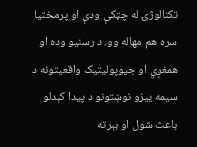تکنالوژۍ له چټکې ودې او پرمختیا سره هم مهاله وو. د رسنیو وده او همغږي او جیوپولیتیک واقعیتونه د سیمه ییزو نوښتونو د پیدا کېدلو باعث شول او بېرته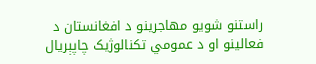راستنو شویو مهاجرینو د افغانستان د فعالینو او د عمومي تکنالوژیک چاپېریال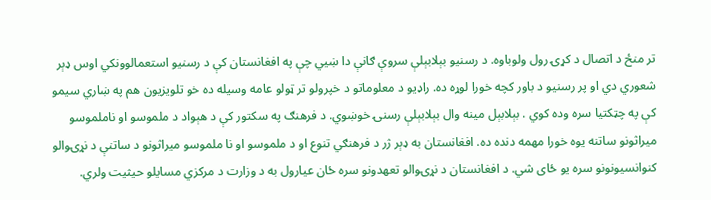تر منځ د اتصال د کړۍ رول ولوباوه. د رسنیو بېلابېلې سروې ګانې دا ښیي چې په افغانستان کې د رسنیو استعمالوونکي اوس ډېر شعوري دي او پر رسنیو د باور کچه خورا لوړه ده. راډیو د معلوماتو د خپرولو تر ټولو عامه وسیله ده خو تلویزیون هم په ښاري سیمو کې په چټکتیا سره وده کوي . بېلابېل مینه وال بېلابېلې رسنۍ خوښوي. د فرهنګ په سکتور کې د هېواد د ملموسو او ناملموسو میراثونو ساتنه یوه خورا مهمه دنده ده. افغانستان به ډېر ژر د فرهنګي تنوع او د ملموسو او نا ملموسو میراثونو د ساتنې د نړۍوالو کنوانسیونونو سره یو ځای شي. د افغانستان د نړۍوالو تعهدونو سره ځان عیارول به د وزارت د مرکزي مسایلو حیثیت ولري.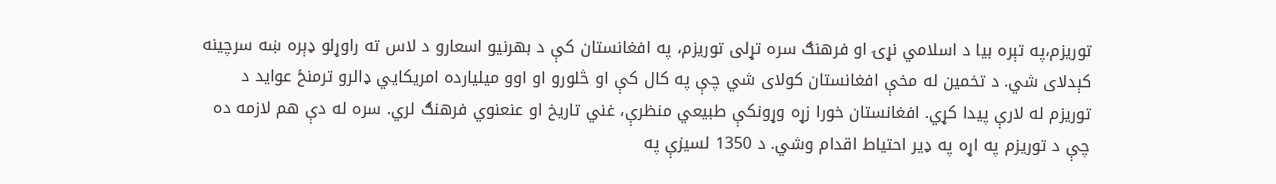توریزم،په تېره بیا د اسلامي نړۍ او فرهنګ سره تړلی توریزم، په افغانستان کې د بهرنیو اسعارو د لاس ته راوړلو ډېره ښه سرچینه کېدلای شي. د تخمین له مخې افغانستان کولای شي چې په کال کې او څلورو او اوو میلیارده امریکایي ډالرو ترمنځ عواید د توریزم له لارې پیدا کړي. افغانستان خورا زړه وړونکې طبیعي منظرې، غني تاریخ او عنعنوي فرهنګ لري. سره له دې هم لازمه ده چې د توریزم په اړه په ډیر احتیاط اقدام وشي. د 1350 لسیزې په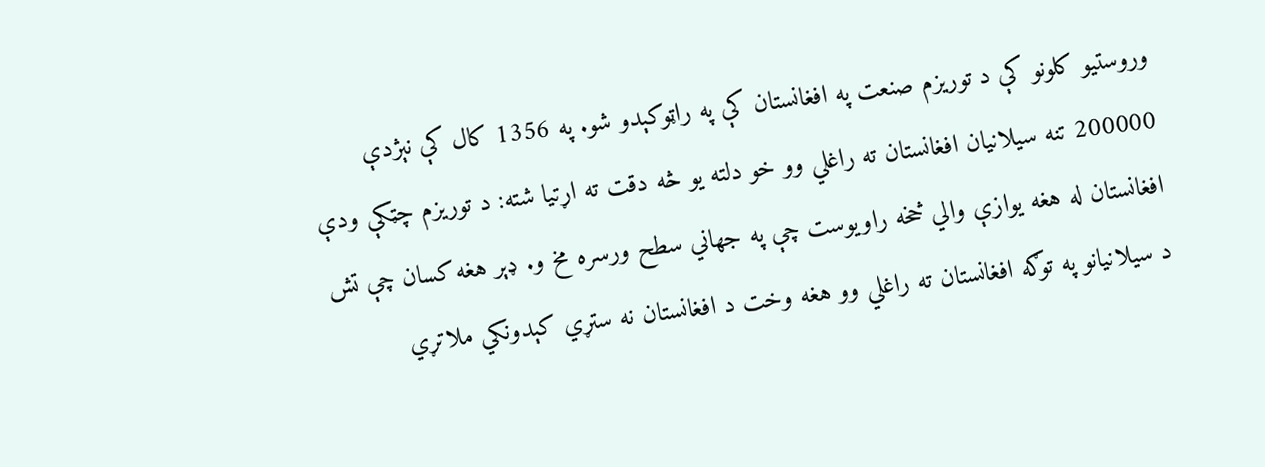وروستیو کلونو کې د توریزم صنعت په افغانستان کې په راټوکېدو شو. په 1356 کال کې نېژدې 200000 تنه سیلانیان افغانستان ته راغلي وو خو دلته یو څه دقت ته اړتیا شته: د توریزم چټکې ودې افغانستان له هغه یوازې والي څخه راویوست چې په جهاني سطح ورسره مخ و. ډېر هغه کسان چې تش د سیلانیانو په توګه افغانستان ته راغلي وو هغه وخت د افغانستان نه ستړي کېدونکي ملاتړي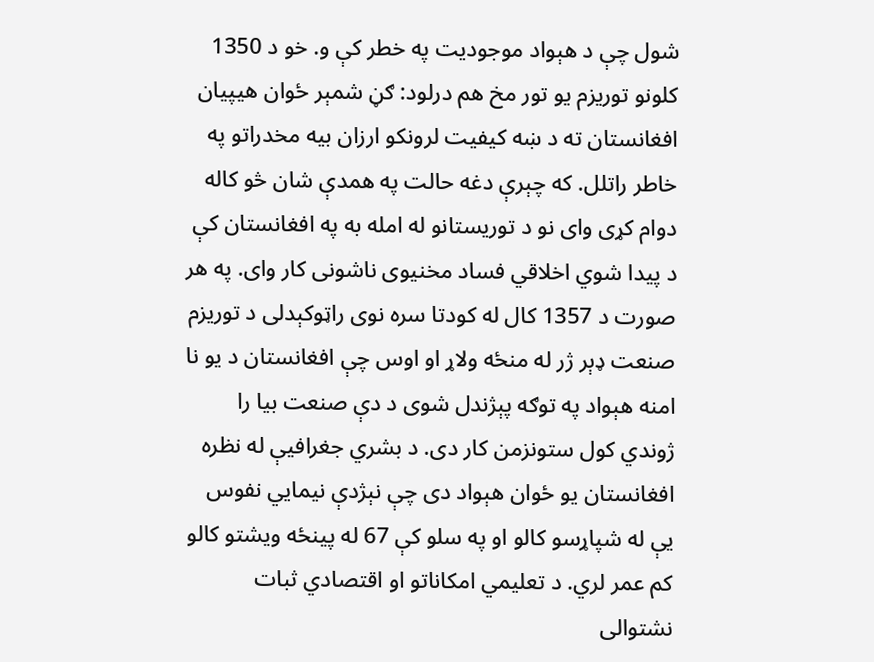شول چې د هېواد موجودیت په خطر کې و. خو د 1350 کلونو توریزم یو تور مخ هم درلود: ګڼ شمېر ځوان هیپیان افغانستان ته د ښه کیفیت لرونکو ارزان بیه مخدراتو په خاطر راتلل. که چېرې دغه حالت په همدې شان څو کاله دوام کړی وای نو د توریستانو له امله به په افغانستان کې د پیدا شوي اخلاقي فساد مخنیوی ناشونی کار وای. په هر صورت د 1357 کال له کودتا سره نوی راټوکېدلی د توریزم صنعت ډېر ژر له منځه ولاړ او اوس چې افغانستان د یو نا امنه هېواد په توګه پېژندل شوی د دې صنعت بیا را ژوندي کول ستونزمن کار دی. د بشري جغرافیې له نظره افغانستان یو ځوان هېواد دی چې نېژدې نیمایي نفوس یې له شپاړسو کالو او په سلو کې 67 له پینځه ویشتو کالو کم عمر لري. د تعلیمي امکاناتو او اقتصادي ثبات نشتوالی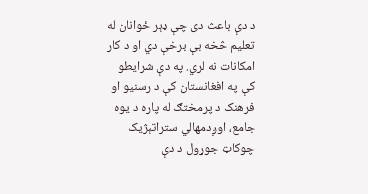د دې باعث دى چې ډېر ځوانان له تعلیم څخه بې برخې دي او د کار امکانات نه لري. په دې شرایطو کې په افغانستان کې د رسنیو او فرهنک د پرمختګ له پاره د یوه جامع، اوږدمهالي ستراتېژیک چوکاټ جوړول د دې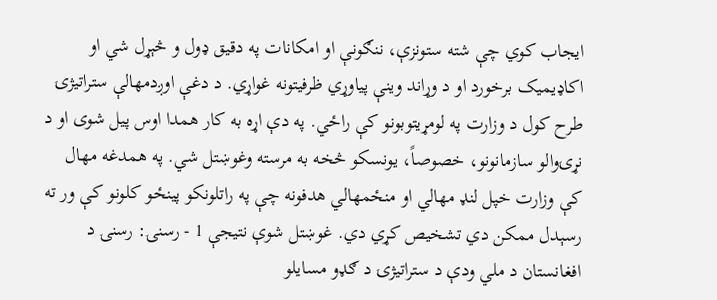ایجاب کوي چې شته ستونزې، ننګونې او امکانات په دقیق ډول و څېړل شي او اکاډیمیک برخورد او د وړاند وینې پیاوړي ظرفیتونه غواړي. د دغې اوږدمهالې ستراتیژۍ طرح کول د وزارت په لومړیتوبونو کې راځي. په دې اړه به کار همدا اوس پیل شوى او د نړۍوالو سازمانونو، خصوصاً، یونسکو څخه به مرسته وغوښتل شي. په همدغه مهال کې وزارت خپل لنډ مهالي او منځمهالي هدفونه چې په راتلونکو پینځو کلونو کې ور ته رسېدل ممکن دي تشخیص کړي دي. غوښتل شوې نتیجې 1 - رسنۍ: رسنۍ د افغانستان د ملي ودې د ستراتیژۍ د ګډو مسایلو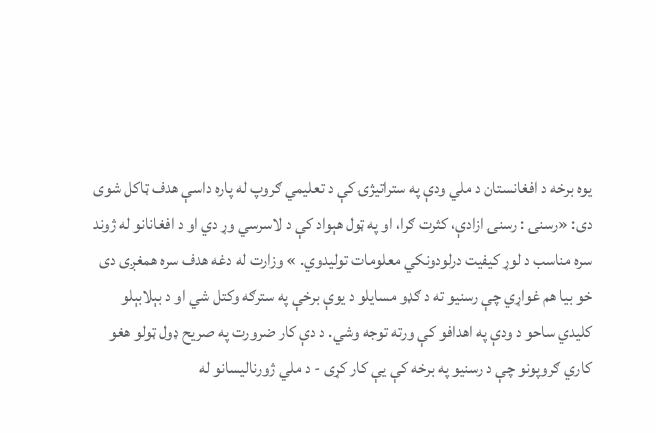یوه برخه د افغانستان د ملي ودې په ستراتیژۍ کې د تعلیمي ګروپ له پاره داسې هدف ټاکل شوی دی: «رسنۍ : رسنۍ ازادې، کثرت ګرا، او په ټول هېواد کې د لاسرسي وړ دي او د افغانانو له ژوند سره مناسب د لوړ کیفیت درلودونکي معلومات تولیدوي. » وزارت له دغه هدف سره همغږی دی خو بیا هم غواړي چې رسنیو ته د ګډو مسایلو د یوې برخې په سترګه وکتل شي او د بېلابېلو کلیدي ساحو د ودې په اهدافو کې ورته توجه وشي. د دې کار ضرورت په صریح ډول ټولو هغو کاري ګروپونو چې د رسنیو په برخه کې یې کار کړی - د ملي ژورنالیسانو له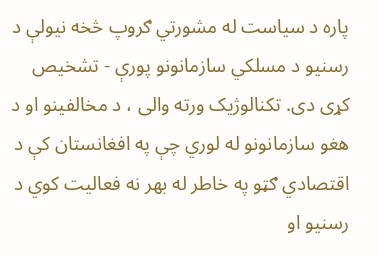پاره د سیاست له مشورتي ګروپ څخه نیولې د رسنیو د مسلکي سازمانونو پورې - تشخیص کړی دی. تکنالوژیک ورته والی ، د مخالفینو او د هغو سازمانونو له لوري چې په افغانستان کې د اقتصادي ګټو په خاطر له بهر نه فعالیت کوي د رسنیو او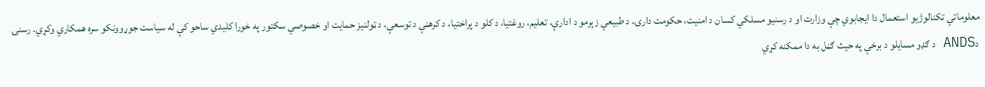معلوماتي تکنالوژیو استعمال دا ایجابوي چې وزارت او د رسنیو مسلکي کسان د امنیت، حکومت دارۍ، د طبیعي زېرمو د ادارې، تعلیم، روغتیا، د کلو د پراختیا، د کرهڼې د توسعې، د ټولنیز حمایت او خصوصي سکتور په خورا کلیدي ساحو کې له سیاست جوړوونکو سره همکاري وکړي. رسنۍ دANDS د ګډو مسایلو د برخې په حیث ګڼل به دا ممکنه کړي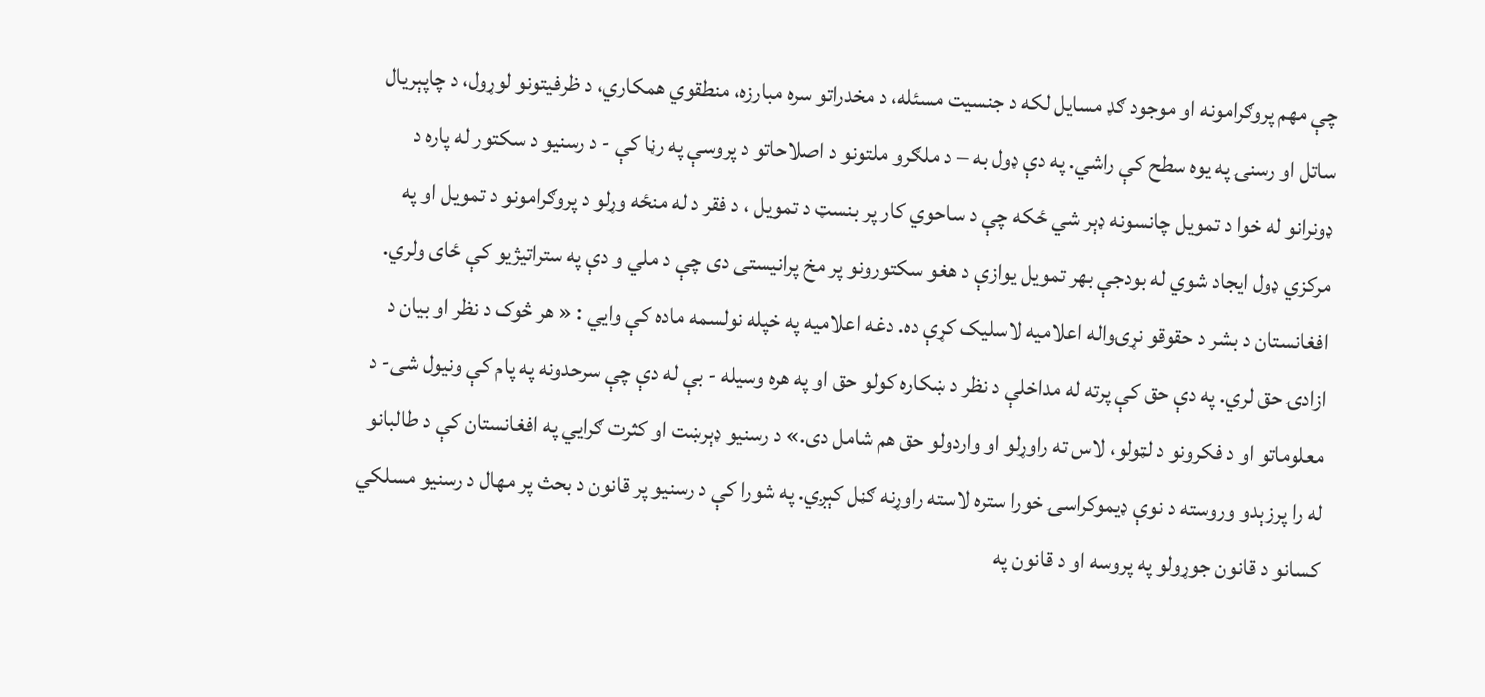چې مهم پروګرامونه او موجود ګډ مسایل لکه د جنسیت مسئله، د مخدراتو سره مبارزه، منطقوي همکاري، د ظرفیتونو لوړول، د چاپېریال ساتل او رسنۍ په یوه سطح کې راشي. په دې ډول به – د ملګرو ملتونو د اصلاحاتو د پروسې په رڼا کې - د رسنیو د سکتور له پاره د ډونرانو له خوا د تمویل چانسونه ډېر شي ځکه چې د ساحوي کار پر بنسټ د تمویل ، د فقر د له منځه وړلو د پروګرامونو د تمویل او په مرکزي ډول ایجاد شوي له بودجې بهر تمویل یوازې د هغو سکتورونو پر مخ پرانیستی دی چې د ملي و دې په ستراتیژیو کې ځای ولري. افغانستان د بشر د حقوقو نړۍواله اعلامیه لاسلیک کړې ده. دغه اعلامیه په خپله نولسمه ماده کې وایي : « هر څوک د نظر او بیان د ازادۍ حق لري. په دې حق کې پرته له مداخلې د نظر د ښکاره کولو حق او په هره وسیله - بې له دې چې سرحدونه په پام کې ونیول شی- د معلوماتو او د فکرونو د لټولو، لاس ته راوړلو او واردولو حق هم شامل دی.» د رسنیو ډېرښت او کثرت ګرایي په افغانستان کې د طالبانو له را پرزېدو وروسته د نوې ډیموکراسۍ خورا ستره لاسته راوړنه ګڼل کېږي. په شورا کې د رسنیو پر قانون د بحث پر مهال د رسنیو مسلکي کسانو د قانون جوړولو په پروسه او د قانون په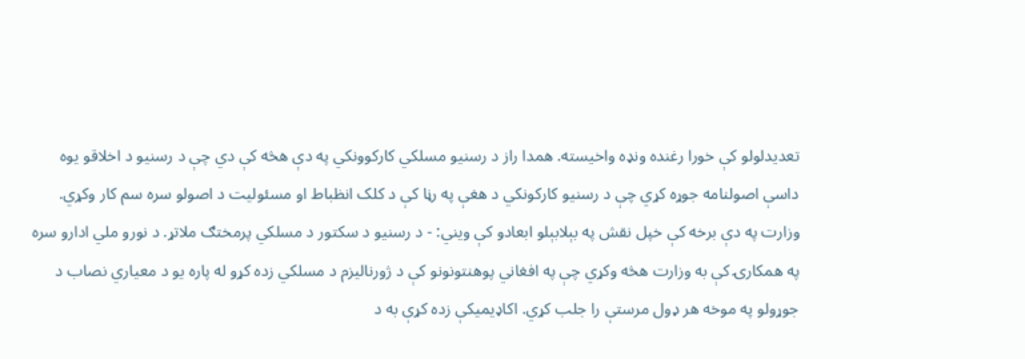تعدیدلولو کې خورا رغنده ونډه واخیسته. همدا راز د رسنیو مسلکي کارکوونکي په دې هڅه کې دي چې د رسنیو د اخلاقو یوه داسې اصولنامه جوړه کړي چې د رسنیو کارکونکي د هغې په رڼا کې د کلک انظباط او مسئولیت د اصولو سره سم کار وکړي. وزارت په دې برخه کې خپل نقش په بېلابېلو ابعادو کې ویني: - د رسنیو د سکتور د مسلکي پرمختګ ملاتړ. د نورو ملي ادارو سره په همکارۍ کې به وزارت هڅه وکړي چې په افغاني پوهنتونونو کې د ژورنالیزم د مسلکي زده کړو له پاره یو د معیاري نصاب د جوړولو په موخه هر ډول مرستې را جلب کړي. اکاډیمیکې زده کړې به د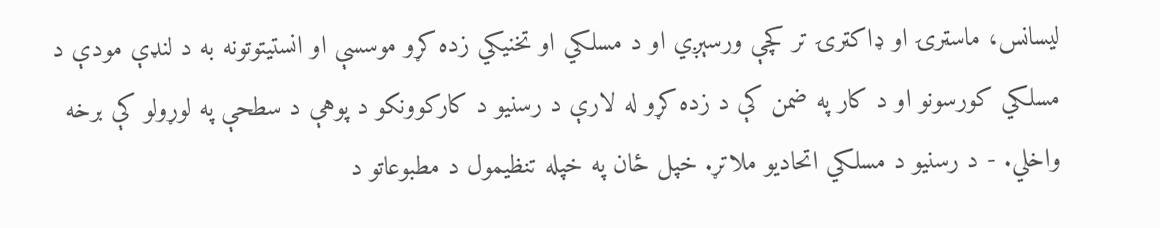لیسانس، ماسټرۍ او ډاکټرۍ تر کچې ورسېږي او د مسلکي او تخنیکي زده کړو موسسې او انستیتوتونه به د لنډې مودې د مسلکي کورسونو او د کار په ضمن کې د زده کړو له لارې د رسنیو د کارکوونکو د پوهې د سطحې په لوړولو کې برخه واخلي. - د رسنیو د مسلکي اتحادیو ملاتړ. خپل ځان په خپله تنظیمول د مطبوعاتو د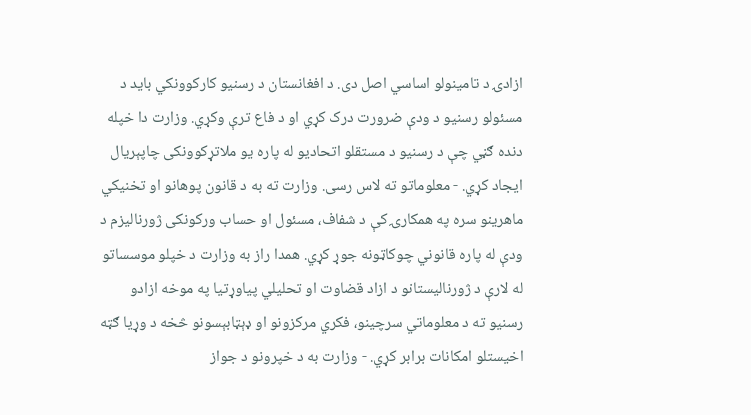ازادۍ د تامینولو اساسي اصل دی. د افغانستان د رسنیو کارکوونکي باید د مسئولو رسنیو د ودې ضرورت درک کړي او د فاع ترې وکړي. وزارت دا خپله دنده ګڼي چې د رسنیو د مستقلو اتحادیو له پاره یو ملاتړکوونکی چاپېریال ایجاد کړي. - معلوماتو ته لاس رسی. وزارت ته به د قانون پوهانو او تخنیکي ماهرینو سره په همکارۍ کې د شفاف، مسئول او حساب ورکونکى ژورنالیزم د ودې له پاره قانوني چوکاټونه جوړ کړي. همدا راز به وزارت د خپلو موسساتو له لارې د ژورنالیستانو د ازاد قضاوت او تحلیلي پیاوړتیا په موخه ازادو رسنیو ته د معلوماتي سرچینو، فکري مرکزونو او ډېټابېسونو څخه د وړیا ګټه اخیستلو امکانات برابر کړي. - وزارت به د خپرونو د جواز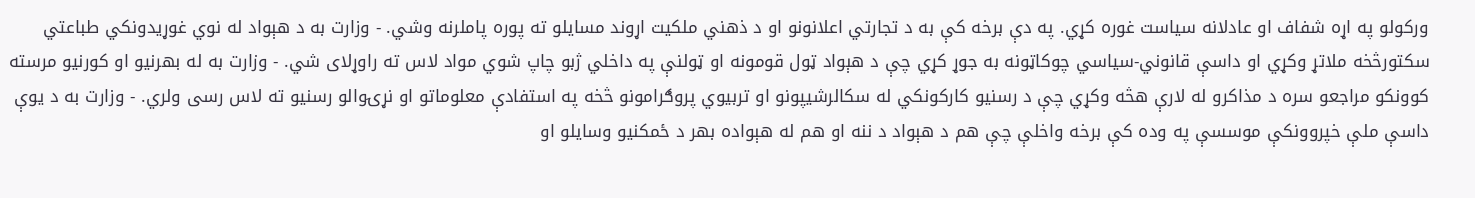ورکولو په اړه شفاف او عادلانه سیاست غوره کړي. په دې برخه کې به د تجارتي اعلانونو او د ذهني ملکیت اړوند مسایلو ته پوره پاملرنه وشي. - وزارت به د هېواد له نوي غوړیدونکي طباعتي سکتورڅخه ملاتړ وکړي او داسې قانوني-سیاسي چوکاټونه به جوړ کړي چې د هېواد ټول قومونه او ټولنې په داخلي ژبو چاپ شوي مواد لاس ته راوړلای شي. - وزارت به له بهرنیو او کورنیو مرسته کوونکو مراجعو سره د مذاکرو له لارې هڅه وکړي چې د رسنیو کارکونکي له سکالرشیپونو او تربیوي پروګرامونو څخه په استفادې معلوماتو او نړۍوالو رسنیو ته لاس رسی ولري. - وزارت به د یوې داسې ملې خپروونکې موسسې په وده کې برخه واخلې چې هم د هېواد د ننه او هم له هېواده بهر د ځمکنیو وسایلو او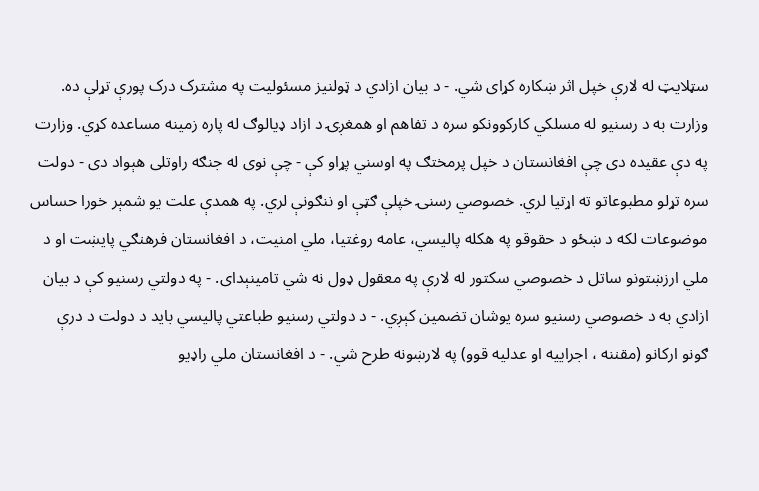سټلایټ له لارې خپل اثر ښکاره کړای شي. - د بیان ازادي د ټولنیز مسئولیت په مشترک درک پورې تړلې ده. وزارت به د رسنیو له مسلکي کارکوونکو سره د تفاهم او همغږۍ د ازاد ډیالوګ له پاره زمینه مساعده کړي. وزارت په دې عقیده دی چې افغانستان د خپل پرمختګ په اوسني پړاو کې - چې نوی له جنګه راوتلی هېواد دی - دولت سره تړلو مطبوعاتو ته اړتیا لري. خصوصي رسنۍ خپلې ګټې او ننګونې لري. په همدې علت یو شمېر خورا حساس موضوعات لکه د ښځو د حقوقو په هکله پالیسي، عامه روغتیا، ملي امنیت، د افغانستان فرهنګي پایښت او د ملي ارزښتونو ساتل د خصوصي سکتور له لارې په معقول ډول نه شي تامینېدای. - په دولتي رسنیو کې د بیان ازادي به د خصوصي رسنیو سره یوشان تضمین کېږي. - د دولتي رسنیو طباعتي پالیسي باید د دولت د درې ګونو ارکانو (مقننه ، اجراییه او عدلیه قوو) په لارښونه طرح شي. - د افغانستان ملي راډیو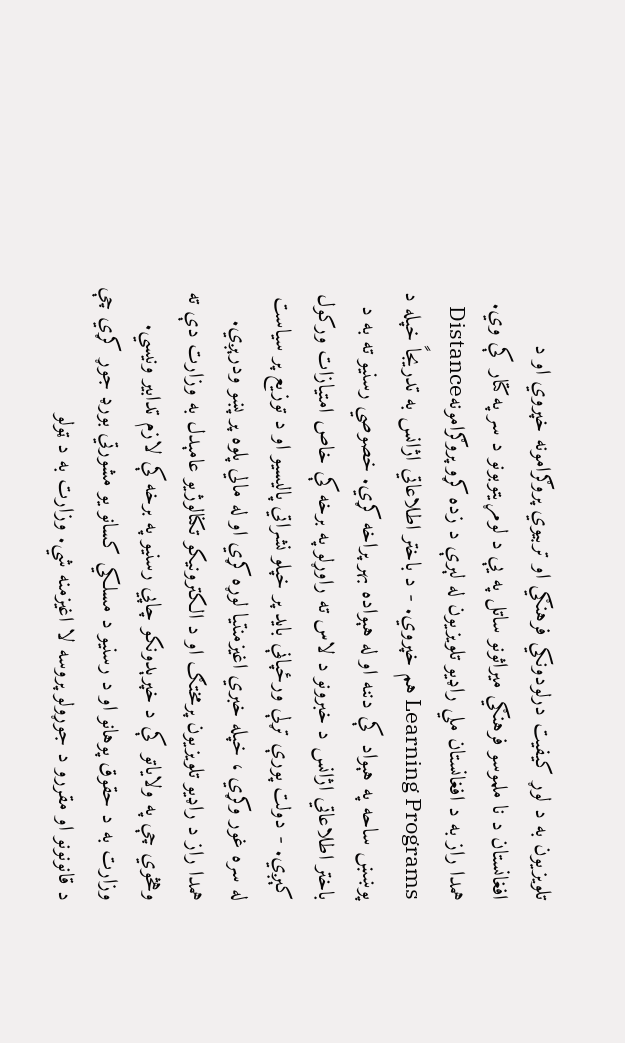تلویزیون به د لوړ کیفیت درلودونکي فرهنګي او تربیوي پروګرامونه خپروي او د افغانستان د نا ملموسو فرهنګي میراثونو ساتل په یې د لومړیتوبونو د سر په کتار کې وي. همدا راز به د افغانستان ملي راډیو تلویزیون له لېرې د زده کړو پروګرامونهDistance Learning Programs هم خپروي. - د باختر اطلاعاتي اژانس به تدریجاً خپله د پوښښ ساحه په هېواد کې دننه او له هېواده بهر پراخه کړي. خصوصي رسنیو ته به د باختر اطلاعاتي اژانس د خبرونو د لاس ته راوړلو په برخه کې خاص امتیازات ورکول کېږي. - دولت پورې تړلې ورځپاڼې باید پر خپلو نشراتي پالیسیو او د توزیع پر سیاست له سره غور وکړي ، خپله خبري اغیزمنتیا لوړه کړي او له مالي پلوه پر پښو ودرېږي. همدا راز د راډیو تلویزیون پرمختګ او د الکترونیکو تکنالوژیو عامېدل به وزارت دې ته وهڅوي چې په ولایاتو کې د خپرېدونکو چاپي رسنیو په برخه کې لازم تدابیر ونیسي. وزارت به د حقوق پوهانو او د رسنیو د مسلکي کسانو یو مشورتي بورډ جوړ کړي چې د قانونونو او مقررو د جوړولو پروسه لا اغیزمنه شي. وزارت به د ټولو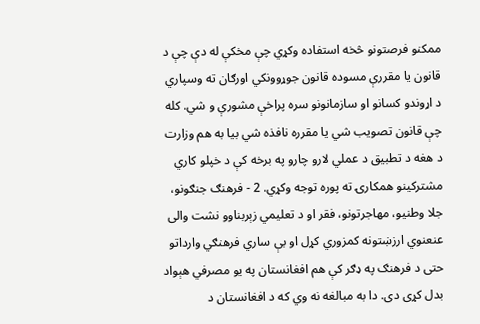ممکنو فرصتونو څخه استفاده وکړي چې مخکې له دې چې د قانون یا مقررې مسوده قانون جوړوونکي اورګان ته وسپاري د اړوندو کسانو او سازمانونو سره پراخې مشورې و شي. کله چې قانون تصویب شي یا مقرره نافذه شي بیا به هم وزارت د هغه د تطبیق د عملي لارو چارو په برخه کې د خپلو کاري مشترکینو همکارۍ ته پوره توجه وکړي. 2 - فرهنګ جنګونو، جلا وطنیو، مهاجرتونو، فقر او د تعلیمي زېربناوو نشت والى عنعنوي ارزښتونه کمزوري کړل او بې ساري فرهنګي وارداتو حتی د فرهنګ په ډګر کې هم افغانستان په یو مصرفي هېواد بدل کړی دی. دا به مبالغه نه وي که د افغانستان د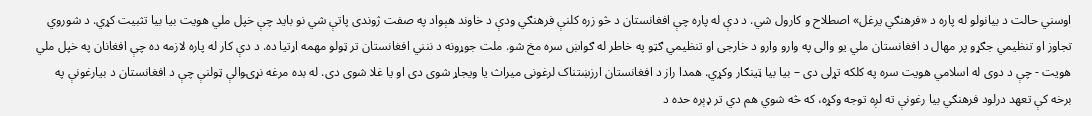اوسني حالت د بیانولو له پاره د «فرهنګي یرغل» اصطلاح و کارول شي. د دې له پاره چې افغانستان د څو زره کلنې فرهنګي ودې د خاوند هېواد په صفت ژوندی پاتې شي نو باید چې خپل ملي هویت بیا بیا تثبیت کړي. د شوروي تجاوز او تنظیمي جګړو پر مهال د افغانستان ملي یو والی په وارو وارو د خارجی او تنظیمي ګټو په خاطر له ګواښ سره مخ شو. ملت جوړونه د ننني افغانستان تر ټولو مهمه اړتیا ده. د دې کار له پاره لازمه ده چې افغانان په خپل ملي هویت - چې د دوی له اسلامي هویت سره په کلکه تړلی دی – بیا بیا ټینګار وکړي. همدا راز د افغانستان ارزښتناک لرغونی میراث یا ویجاړ شوی دی او یا غلا شوی دی. له بده مرغه نړۍوالې ټولنې چې د افغانستان د بیارغونې په برخه کې تعهد درلود فرهنګي بیا رغونې ته لږه توجه وکړه، که څه شوي هم دي تر ډېره حده د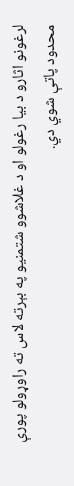لرغونو اثارو د بیا رغولو او د غلاشوو شتمنیو په بېرته لاس ته راوړولو پورې محدود پاتې شوي دي.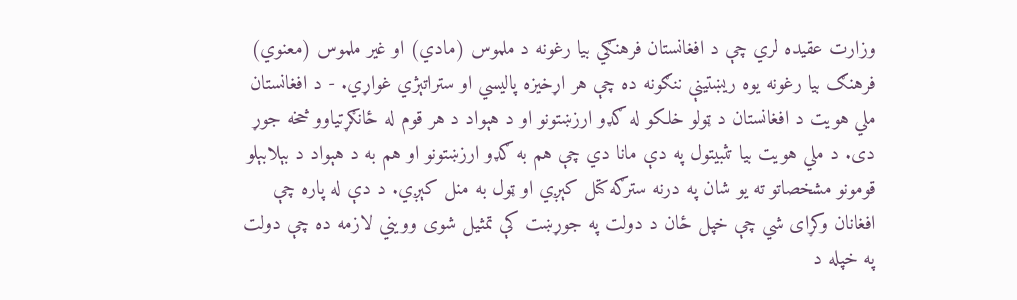وزارت عقیده لري چې د افغانستان فرهنګي بیا رغونه د ملموس (مادي) او غیر ملموس (معنوي) فرهنګ بیا رغونه یوه ریښتینې ننګونه ده چې هر اړخیزه پالیسي او ستراتېژي غواړي. - د افغانستان ملي هویت د افغانستان د ټولو خلکو له ګډو ارزښتونو او د هېواد د هر قوم له ځانګړتیاوو څخه جوړ دی. د ملي هویت بیا تثبیتول په دې مانا دي چې هم به ګډو ارزښتونو او هم به د هېواد د بېلابېلو قومونو مشخصاتو ته یو شان په درنه سترګه کتل کېږي او ټول به منل کېږي. د دې له پاره چې افغانان وکړای شي چې خپل ځان د دولت په جوړښت کې تمثیل شوی وویني لازمه ده چې دولت په خپله د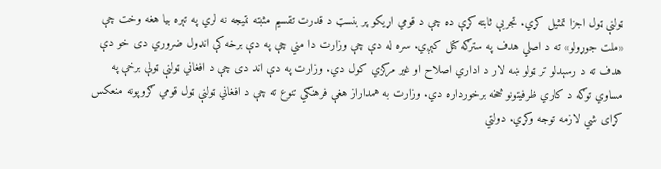ټولنې ټول اجزا تمثیل کړي. تجربې ثابته کړې ده چې د قومي اړیکو پر بنسټ د قدرت تقسیم مثبته نتیجه نه لري په تېره بیا هغه وخت چې «ملت جوړولو» ته د اصلي هدف په سترګه کتل کېږي. سره له دې چې وزارت دا مني چې په دې برخه کې انډول ضروري دی خو دې هدف ته د رسېدلو تر ټولو ښه لار د اداري اصلاح او غیر مرکزي کول دي. وزارت په دې اند دی چې د افغاني ټولنې ټولې برخې په مساوي توګه د کاري ظرفیتونو څخه برخورداره دي. وزارت به همداراز هغې فرهنګي تنوع ته چې د افغاني ټولنې ټول قومي ګروپونه منعکس کړای شي لازمه توجه وکړي. دولتي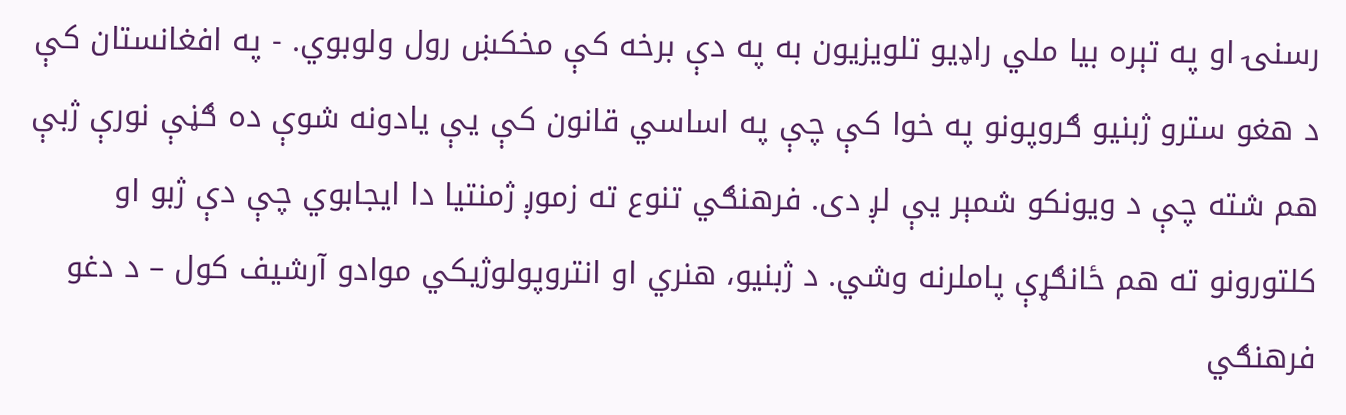رسنۍ او په تېره بیا ملي راډیو تلویزیون به په دې برخه کې مخکښ رول ولوبوي. - په افغانستان کې د هغو سترو ژبنیو ګروپونو په خوا کې چې په اساسي قانون کې یې یادونه شوې ده ګڼې نورې ژبې هم شته چې د ویونکو شمېر یې لږ دی. فرهنګي تنوع ته زموږ ژمنتیا دا ایجابوي چې دې ژبو او کلتورونو ته هم ځانګړې پاملرنه وشي. د ژبنیو، هنري او انتروپولوژیکي موادو آرشیف کول – د دغو فرهنګي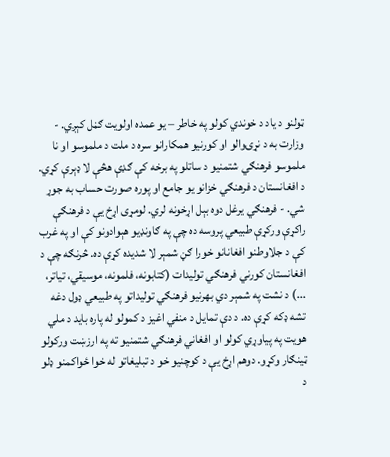ټولنو د یاد د خوندي کولو په خاطر – یو عمده اولویت ګڼل کېږي. - وزارت به د نړۍوالو او کورنیو همکارانو سره د ملت د ملموسو او نا ملموسو فرهنګي شتمنیو د ساتلو په برخه کې ګډې هڅې لا ډېرې کړي. د افغانستان د فرهنګي خزانو یو جامع او پوره صورت حساب به جوړ شي. - فرهنګي یرغل دوه بېل اړخونه لري. لومړی اړخ یې د فرهنګې راکړې ورکړې طبیعي پروسه ده چې په ګاونډیو هېوادونو کې او په غرب کې د جلاوطنو افغانانو خورا ګڼ شمېر لا شدیده کړې ده. څرنګه چې د افغانستان کورني فرهنګي تولیدات (کتابونه، فلمونه، موسیقي، تیاتر، ...) د نشت په شمېر دي بهرنیو فرهنګي تولیداتو په طبیعي ډول دغه تشه ډکه کړې ده. د دې تمایل د منفي اغیز د کمولو له پاره باید د ملي هویت په پیاوړي کولو او افغاني فرهنګي شتمنیو ته په ارزښت ورکولو ټینګار وکړو. دوهم اړخ یې د کوچنیو خو د تبلیغاتو له خوا ځواکمنو ډلو د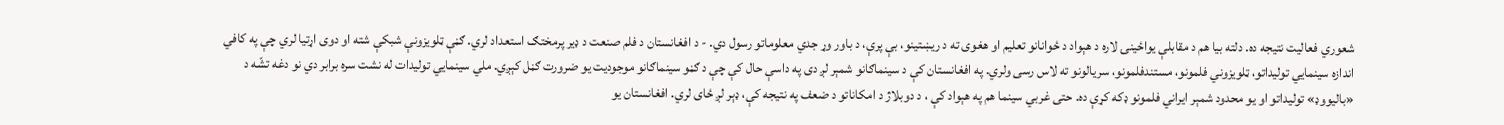شعوري فعالیت نتیجه ده. دلته بیا هم د مقابلې یواځینۍ لاره د هېواد د ځوانانو تعلیم او هغوی ته د ریښتینو، بې پرې، د باور وړ جدي معلوماتو رسول دي. - د افغانستان د فلم صنعت د ډیر پرمختګ استعداد لري. ګڼې ټلویزونې شبکې شته او دوی اړتیا لري چې په کافي اندازه سینمایي تولیداتو، ټلویزوني فلمونو، مستندفلمونو، سریالونو ته لاس رسی ولري. په افغانستان کې د سینماګانو شمېر لږ دی په داسې حال کې چې د ګڼو سینماګانو موجودیت یو ضرورت ګڼل کېږي. ملي سینمایي تولیدات له نشت سره برابر دي نو دغه تشّه د «بالیووډ» تولیداتو او یو محدود شمېر ایراني فلمونو ډکه کړې ده. حتی غربي سینما هم په هېواد کې ، د دوبلاژ د امکاناتو د ضعف په نتیجه کې، ډېر لږ ځای لري. افغانستان یو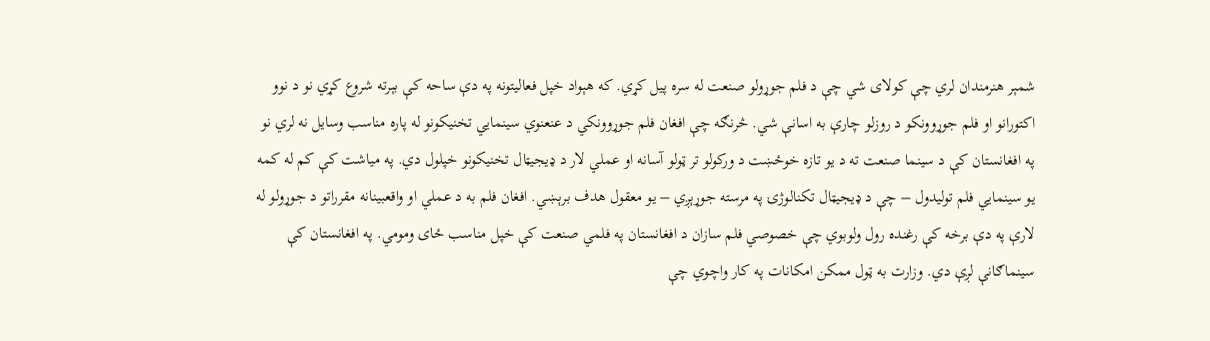شمېر هنرمندان لري چې کولای شي چې د فلم جوړولو صنعت له سره پیل کړي. که هېواد خپل فعالیتونه په دې ساحه کې بېرته شروع کړي نو د نوو اکتورانو او فلم جوړوونکو د روزلو چارې به اسانې شي. څرنګه چې افغان فلم جوړوونکي د عنعنوي سینمایي تخنیکونو له پاره مناسب وسایل نه لري نو په افغانستان کې د سینما صنعت ته د یو تازه خوځښت د ورکولو تر ټولو آسانه او عملي لار د ډیجیټال تخنیکونو خپلول دي. په میاشت کې کم له کمه یو سینمایي فلم تولیدول – چې د ډیجیټال تکنالوژۍ په مرسته جوړېږي – یو معقول هدف برېښي. افغان فلم به د عملي او واقعبینانه مقرراتو د جوړولو له لارې په دې برخه کې رغنده رول ولوبوي چې خصوصي فلم سازان د افغانستان په فلمي صنعت کې خپل مناسب ځای ومومي. په افغانستان کې سینماګانې لږې دي. وزارت به ټول ممکن امکانات په کار واچوي چې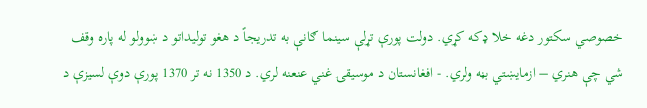خصوصي سکتور دغه خلا ډکه کړي. دولت پورې تړلې سینما ګانې به تدریجاً د هغو تولیداتو د ښوولو له پاره وقف شي چې هنري – ازمایښتي بڼه ولري. - افغانستان د موسیقۍ غني عنعنه لري. د 1350 نه تر 1370 پورې دوې لسیزې د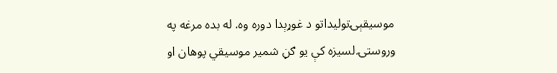موسیقېۍتولیداتو د غوړېدا دوره وه. له بده مرغه په وروستۍ لسیزه کې یو ګڼ شمیر موسیقي پوهان او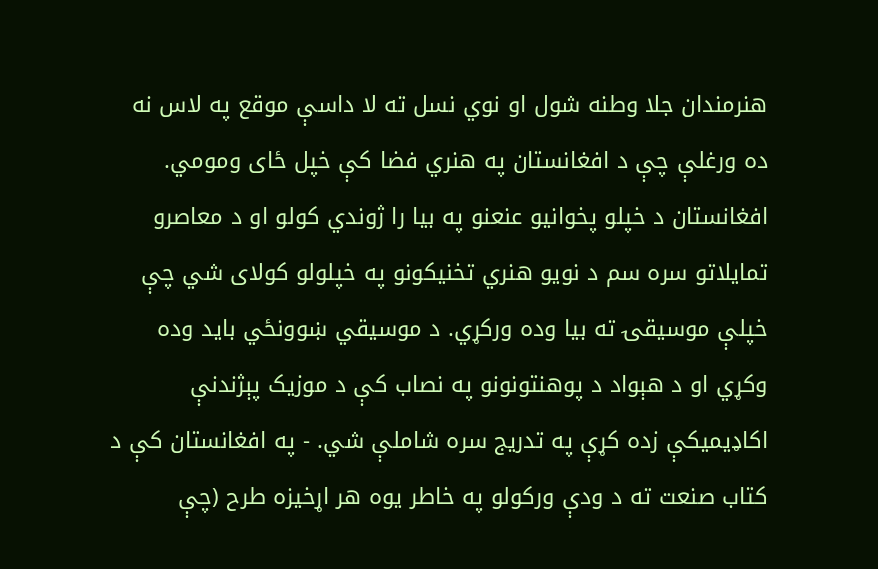هنرمندان جلا وطنه شول او نوي نسل ته لا داسې موقع په لاس نه ده ورغلې چې د افغانستان په هنري فضا کې خپل ځای ومومي. افغانستان د خپلو پخوانیو عنعنو په بیا را ژوندي کولو او د معاصرو تمایلاتو سره سم د نویو هنري تخنیکونو په خپلولو کولای شي چې خپلې موسیقۍ ته بیا وده ورکړي. د موسیقي ښوونځي باید وده وکړي او د هېواد د پوهنتونونو په نصاب کې د موزیک پېژندنې اکاډیمیکې زده کړې په تدریج سره شاملې شي. - په افغانستان کې د کتاب صنعت ته د ودې ورکولو په خاطر یوه هر اړخیزه طرح (چې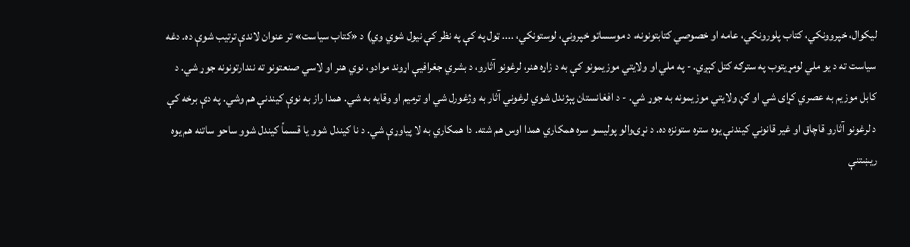لیکوال، خپروونکي، کتاب پلورونکي، عامه او خصوصي کتابتونونه، د موسساتو خپرونې، لوستونکي، .... ټول په کې په نظر کې نیول شوي وي) د «کتاب سیاست» تر عنوان لاندې ترتیب شوې ده. دغه سیاست ته د یو ملي لومړیتوب په سترګه کتل کېږي. - په ملي او ولایتي موزیمونو کې به د زاړه هنر، لرغونو آثارو، د بشري جغرافیې اړوند موادو، نوي هنر او لاسي صنعتونو ته نندارتونونه جوړ شي. د کابل موزیم به عصري کړای شي او ګڼ ولایتي موزیمونه به جوړ شي. - د افغانستان پېژندل شوي لرغوني آثار به وژغورل شي او ترمیم او وقایه به شي. همدا راز به نوې کیندنې هم وشي. په دې برخه کې د لرغونو آثارو قاچاق او غیر قانوني کیندنې یوه ستره ستونزه ده. د نړۍوالو پولیسو سره همکاري همدا اوس هم شته. دا همکاري به لا پیاوړې شي. د نا کیندل شوو یا قسماً کیندل شوو ساحو ساتنه هم یوه ریښتنې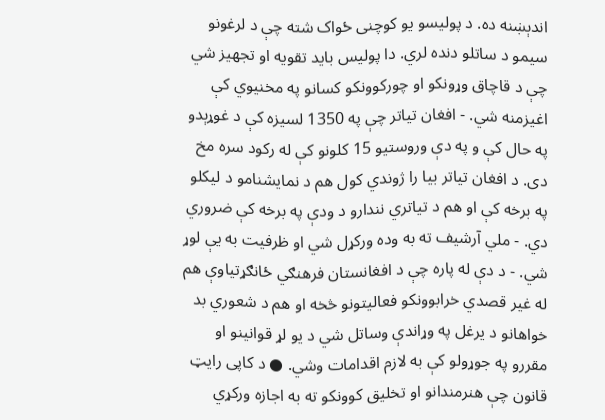اندېښنه ده. د پولیسو یو کوچنی ځواک شته چې د لرغونو سیمو د ساتلو دنده لري. دا پولیس باید تقویه او تجهیز شي چې د قاچاق وړونکو او چورکوونکو کسانو په مخنیوي کې اغیزمنه شي. - افغان تیاتر چې په 1350 لسیزه کې د غوړېدو په حال کې و په دې وروستیو 15 کلونو کې له رکود سره مخ دی. د افغان تیاتر بیا را ژوندي کول هم د نمایشنامو د لیکلو په برخه کې او هم د تیاتري نندارو د ودې په برخه کې ضروري دي. - ملي آرشیف ته به وده ورکړل شي او ظرفیت به یې لوړ شي. - د دې له پاره چې د افغانستان فرهنګي ځانګړتیاوې هم له غیر قصدي خرابوونکو فعالیتونو څخه او هم د شعوري بد خواهانو د یرغل په وړاندې وساتل شي د یو لړ قوانینو او مقررو په جوړولو کې به لازم اقدامات وشي. ● د کاپی رایټ قانون چې هنرمندانو او تخلیق کوونکو ته به اجازه ورکړي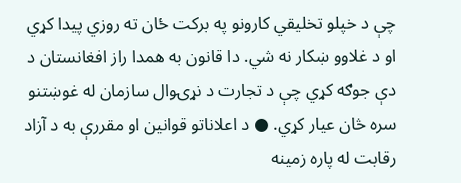چې د خپلو تخلیقي کارونو په برکت ځان ته روزي پیدا کړي او د غلاوو ښکار نه شي. دا قانون به همدا راز افغانستان د دې جوګه کړي چې د تجارت د نړۍوال سازمان له غوښتنو سره څان عیار کړي. ● د اعلاناتو قوانین او مقررې به د آزاد رقابت له پاره زمینه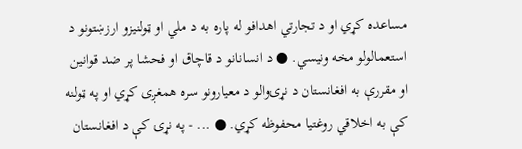مساعده کړي او د تجارتي اهدافو له پاره به د ملي او ټولنیزو ارزښتونو د استعمالولو مخه ونیسي. ● د انسانانو د قاچاق او فحشا پر ضد قوانین او مقررې به افغانستان د نړۍوالو د معیارونو سره همغږی کړي او په ټولنه کې به اخلاقي روغتیا محفوظه کړي. ● ... - په نړۍ کې د افغانستان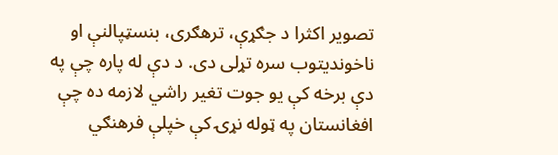تصویر اکثرا د جګړې، ترهګری، بنسټپالنې او ناخوندیتوب سره تړلی دی. د دې له پاره چې په دې برخه کې یو جوت تغیر راشي لازمه ده چې افغانستان په ټوله نړۍ کې خپلې فرهنګي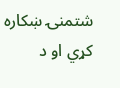شتمنۍ ښکاره کړي او د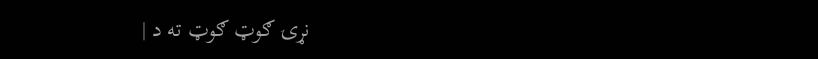نړۍ ګوټ ګوټ ته د |